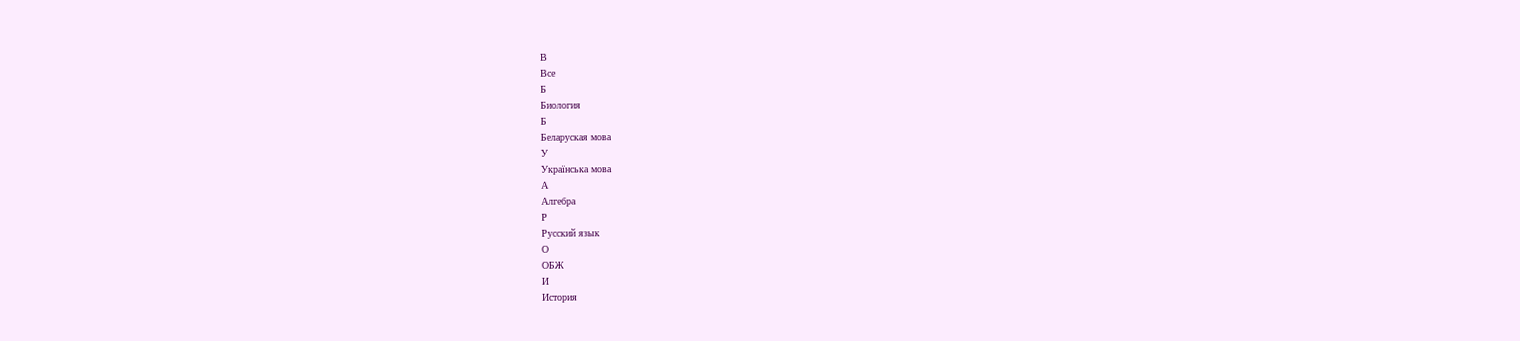В
Все
Б
Биология
Б
Беларуская мова
У
Українська мова
А
Алгебра
Р
Русский язык
О
ОБЖ
И
История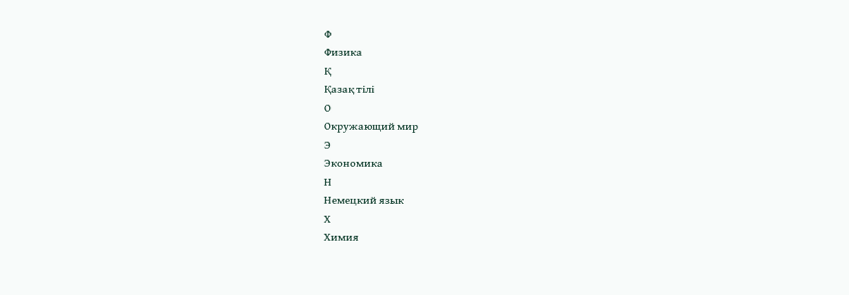Ф
Физика
Қ
Қазақ тiлi
О
Окружающий мир
Э
Экономика
Н
Немецкий язык
Х
Химия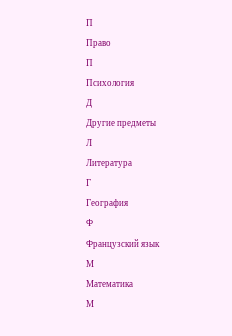П
Право
П
Психология
Д
Другие предметы
Л
Литература
Г
География
Ф
Французский язык
М
Математика
М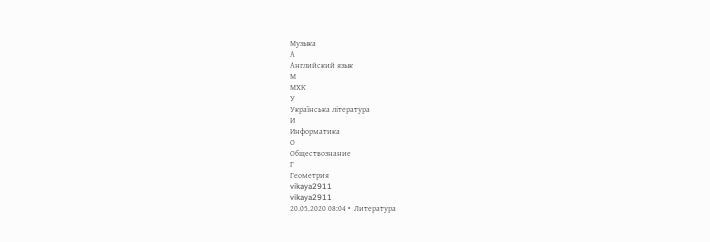Музыка
А
Английский язык
М
МХК
У
Українська література
И
Информатика
О
Обществознание
Г
Геометрия
vikaya2911
vikaya2911
20.05.2020 08:04 •  Литература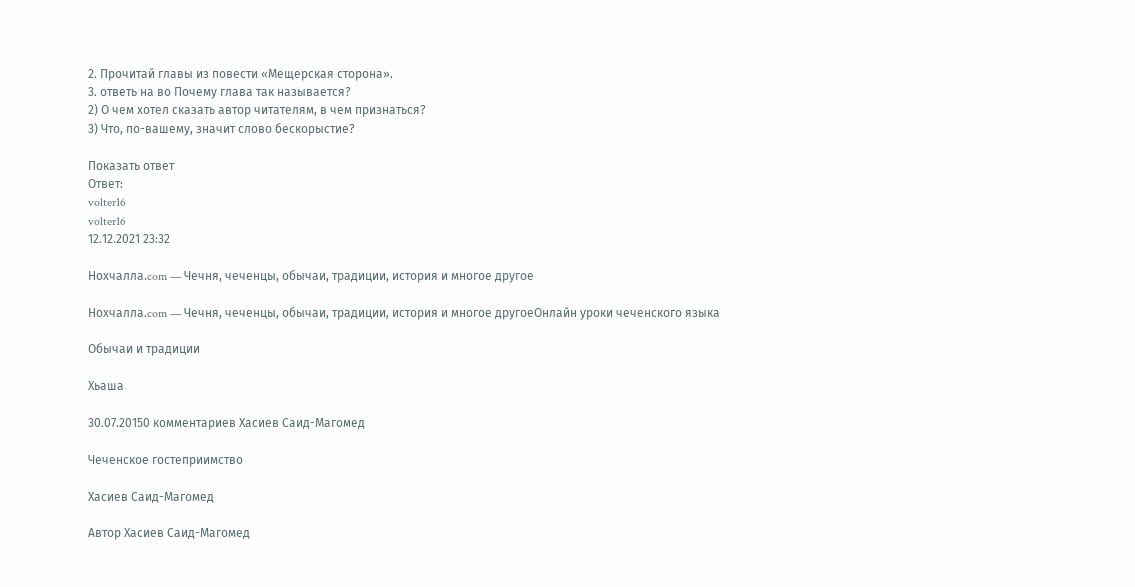2. Прочитай главы из повести «Мещерская сторона».
3. ответь на во Почему глава так называется?
2) О чем хотел сказать автор читателям, в чем признаться?
3) Что, по-вашему, значит слово бескорыстие?

Показать ответ
Ответ:
volter16
volter16
12.12.2021 23:32

Нохчалла.com — Чечня, чеченцы, обычаи, традиции, история и многое другое

Нохчалла.com — Чечня, чеченцы, обычаи, традиции, история и многое другоеОнлайн уроки чеченского языка

Обычаи и традиции

Хьаша

30.07.20150 комментариев Хасиев Саид-Магомед

Чеченское гостеприимство

Хасиев Саид-Магомед

Автор Хасиев Саид-Магомед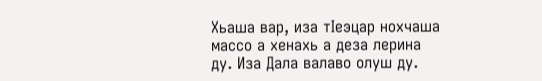Хьаша вар, иза тIеэцар нохчаша массо а хенахь а деза лерина ду. Иза Дала валаво олуш ду.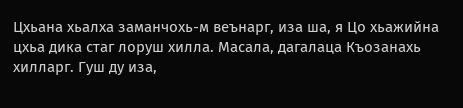Цхьана хьалха заманчохь-м веънарг, иза ша, я Цо хьажийна цхьа дика стаг лоруш хилла. Масала, дагалаца Къозанахь хилларг. Гуш ду иза,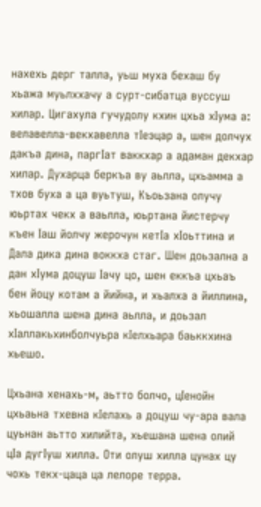нахехь дерг талла, уьш муха бехаш бу хьажа муьлххачу а сурт-сибатца вуссуш хилар. Цигахула гучудолу кхин цхьа хIума а: велавелла-векхавелла тIеэцар а, шен долчух дакъа дина, паргIат ваккхар а адаман декхар хилар. Духарца беркъа ву аьлла, цхьамма а тхов буха а ца вуьтуш, Къоьзана олучу юьртах чекх а ваьлла, юьртана йистерчу къен Iаш йолчу жерочун кетIа хIоьттина и Дала дика дина воккха стаг. Шен доьзална а дан хIума доцуш Iачу цо, шен еккъа цхьаъ бен йоцу котам а йийна, и хьалха а йиллина, хьошалла шена дина аьлла, и доьзал хIаллакьхинболчуьра кIелхьара баьккхина хьешо.

Цхьана хенахь-м, аьтто болчо, цIенойн цхьаьна тхевна кIелахь а доцуш чу-ара вала цуьнан аьтто хилийта, хьешана шена олий цIа дугIуш хилла. Оти олуш хилла цунах цу чохь текх-цаца ца лелоре терра.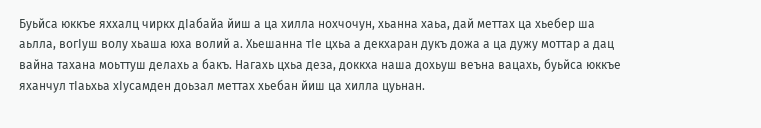Буьйса юккъе яххалц чиркх дIабайа йиш а ца хилла нохчочун, хьанна хаьа, дай меттах ца хьебер ша аьлла, вогIуш волу хьаша юха волий а. Хьешанна тIе цхьа а декхаран дукъ дожа а ца дужу моттар а дац вайна тахана моьттуш делахь а бакъ. Нагахь цхьа деза, доккха наша дохьуш веъна вацахь, буьйса юккъе яханчул тIаьхьа хIусамден доьзал меттах хьебан йиш ца хилла цуьнан.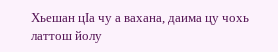Хьешан цIа чу а вахана, даима цу чохь латтош йолу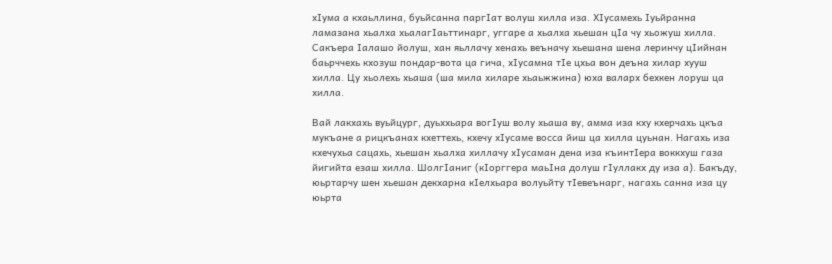хIума а кхаьллина, буьйсанна паргIат волуш хилла иза. ХIусамехь Iуьйранна ламазана хьалха хьалагIаьттинарг, уггаре а хьалха хьешан цIа чу хьожуш хилла. Сакъера Iалашо йолуш, хан яьллачу хенахь веъначу хьешана шена леринчу цIийнан баьрччехь кхозуш пондар-вота ца гича, хIусамна тIе цхьа вон деъна хилар хууш хилла. Цу хьолехь хьаша (ша мила хиларе хьаьжжина) юха валарх бехкен лоруш ца хилла.

Вай лакхахь вуьйцург, дуьххьара вогIуш волу хьаша ву, амма иза кху кхерчахь цкъа мукъане а рицкъанах кхеттехь, кхечу хIусаме восса йиш ца хилла цуьнан. Нагахь иза кхечухьа сацахь, хьешан хьалха хиллачу хIусаман дена иза къинтIера воккхуш газа йигийта езаш хилла. ШолгIаниг (кIорггера маьIна долуш гIуллакх ду иза а). Бакъду, юьртарчу шен хьешан декхарна кIелхьара волуьйту тIевеънарг, нагахь санна иза цу юьрта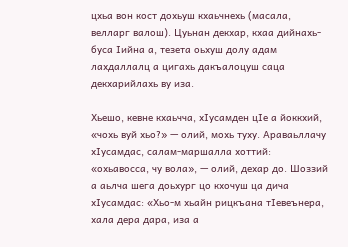цхьа вон кост дохьуш кхаьчнехь (масала, велларг валош). Цуьнан декхар, кхаа дийнахь-буса Iийна а, тезета оьхуш долу адам лахдаллалц а цигахь дакъалоцуш саца декхарийлахь ву иза.

Хьешо, кевне кхаьчча, хIусамден цIе а йоккхий, «чохь вуй хьо?» — олий, мохь туху. Араваьллачу хIусамдас, салам-маршалла хоттий: «охьавосса, чу вола», — олий, дехар до. Шоззий а аьлча шега доьхург цо кхочуш ца дича хIусамдас: «Хьо-м хьайн рицкъана тIевеънера, хала дера дара, иза а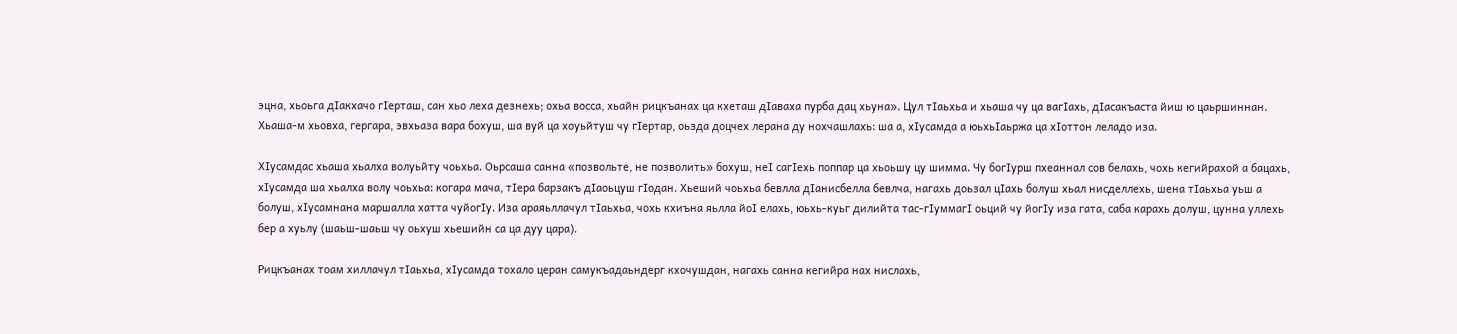эцна, хьоьга дIакхачо гIерташ, сан хьо леха дезнехь; охьа восса, хьайн рицкъанах ца кхеташ дIаваха пурба дац хьуна». Цул тIаьхьа и хьаша чу ца вагIахь, дIасакъаста йиш ю цаьршиннан. Хьаша-м хьовха, гергара, эвхьаза вара бохуш, ша вуй ца хоуьйтуш чу гIертар, оьзда доцчех лерана ду нохчашлахь: ша а, хIусамда а юьхьIаьржа ца хIоттон леладо иза.

ХIусамдас хьаша хьалха волуьйту чоьхьа. Оьрсаша санна «позвольте, не позволить» бохуш, неI сагIехь поппар ца хьоьшу цу шимма. Чу богIурш пхеаннал сов белахь, чохь кегийрахой а бацахь, хIусамда ша хьалха волу чоьхьа: когара мача, тIера барзакъ дIаоьцуш гIодан. Хьеший чоьхьа бевлла дIанисбелла бевлча, нагахь доьзал цIахь болуш хьал нисделлехь, шена тIаьхьа уьш а болуш, хIусамнана маршалла хатта чуйогIу. Иза араяьллачул тIаьхьа, чохь кхиъна яьлла йоI елахь, юьхь-куьг дилийта тас-гIуммагI оьций чу йогIу иза гата, саба карахь долуш, цунна уллехь бер а хуьлу (шаьш-шаьш чу оьхуш хьешийн са ца дуу цара).

Рицкъанах тоам хиллачул тIаьхьа, хIусамда тохало церан самукъадаьндерг кхочушдан, нагахь санна кегийра нах нислахь,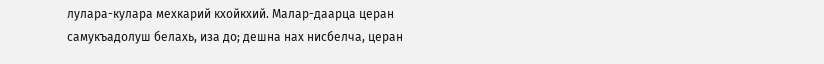лулара-кулара мехкарий кхойкхий. Малар-даарца церан самукъадолуш белахь, иза до; дешна нах нисбелча, церан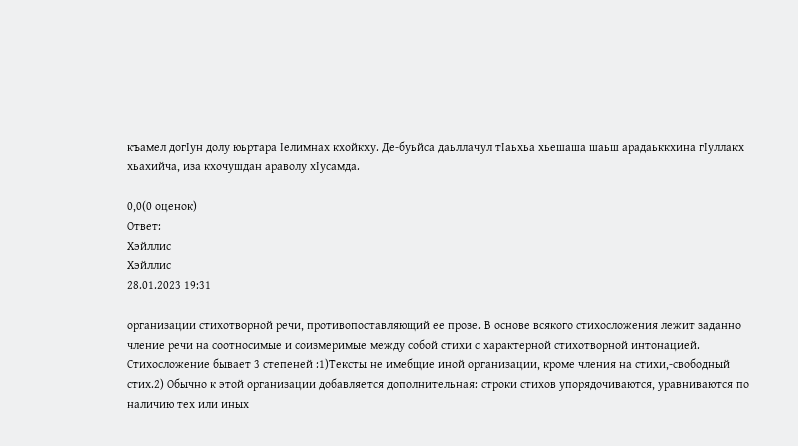къамел догIун долу юьртара Iелимнах кхойкху. Де-буьйса даьллачул тIаьхьа хьешаша шаьш арадаьккхина гIуллакх хьахийча, иза кхочушдан араволу хIусамда.

0,0(0 оценок)
Ответ:
Хэйллис
Хэйллис
28.01.2023 19:31

организации стихотворной речи, противопоставляющий ее прозе. В основе всякого стихосложения лежит заданно чление речи на соотносимые и соизмеримые между собой стихи с характерной стихотворной интонацией. Стихосложение бывает 3 степеней :1)Тексты не имебщие иной организации, кроме чления на стихи,-свободный стих.2) Обычно к этой организации добавляется дополнительная: строки стихов упорядочиваются, уравниваются по наличию тех или иных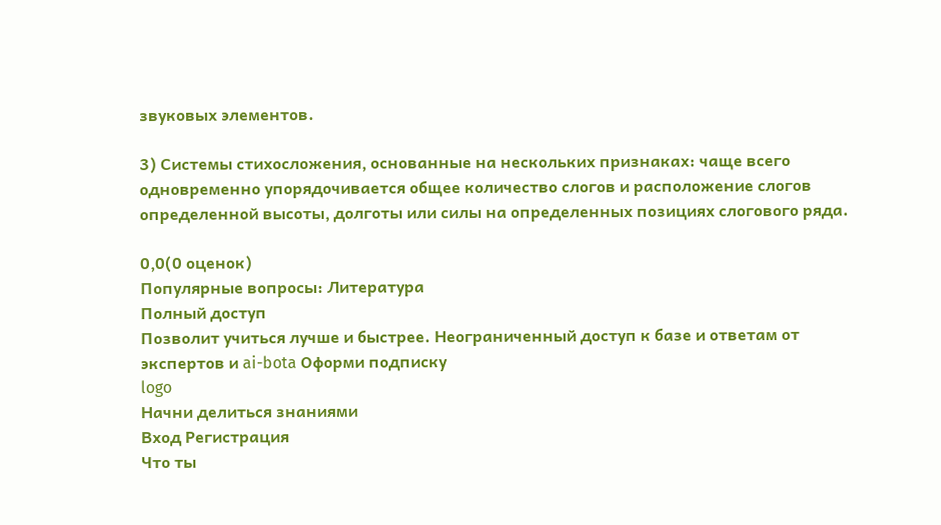звуковых элементов.

3) Системы стихосложения, основанные на нескольких признаках: чаще всего одновременно упорядочивается общее количество слогов и расположение слогов определенной высоты, долготы или силы на определенных позициях слогового ряда.

0,0(0 оценок)
Популярные вопросы: Литература
Полный доступ
Позволит учиться лучше и быстрее. Неограниченный доступ к базе и ответам от экспертов и ai-bota Оформи подписку
logo
Начни делиться знаниями
Вход Регистрация
Что ты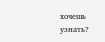хочешь узнать?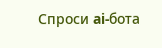Спроси ai-бота